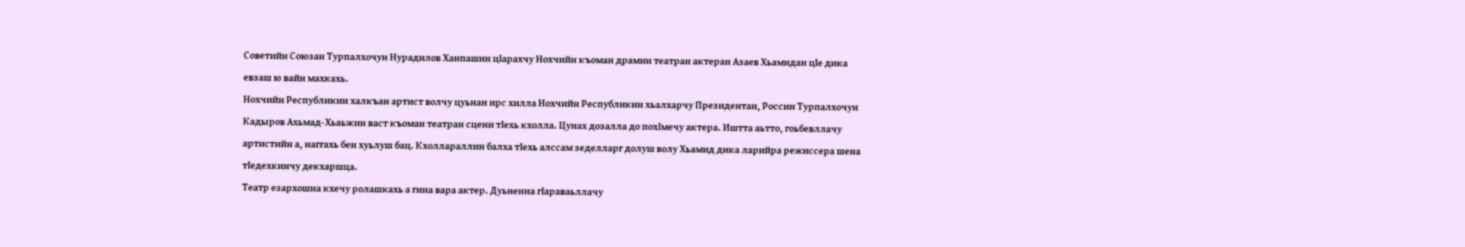Советийн Союзан Турпалхочун Нурадилов Ханпашин цIарахчу Нохчийн къоман драмин театран актеран Азаев Хьамидан цIе дика евзаш ю вайн махкахь.
Нохчийн Республикин халкъан артист волчу цуьнан ирс хилла Нохчийн Республикин хьалхарчу Президентан, Россин Турпалхочун Кадыров Ахьмад-Хьаьжин васт къоман театран сцени тIехь кхолла. Цунах дозалла до похIмечу актера. Иштта аьтто, гоьбевллачу артистийн а, наггахь бен хуьлуш бац. Кхоллараллин балха тIехь алссам зеделларг долуш волу Хьамид дика ларийра режиссера шена тIедехкинчу декхаршца.
Театр езархошна кхечу ролашкахь а гина вара актер. Дуьненна гIараваьллачу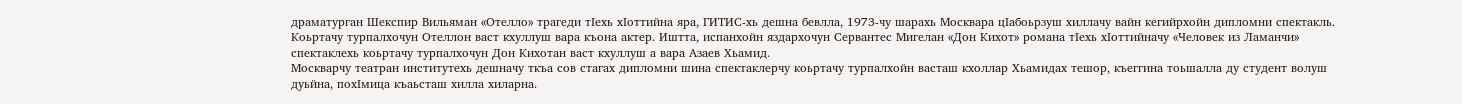драматурган Шекспир Вильяман «Отелло» трагеди тIехь хIоттийна яра, ГИТИС-хь дешна бевлла, 1973-чу шарахь Москвара цIабоьрзуш хиллачу вайн кегийрхойн дипломни спектакль.
Коьртачу турпалхочун Отеллон васт кхуллуш вара къона актер. Иштта, испанхойн яздархочун Сервантес Мигелан «Дон Кихот» романа тIехь хIоттийначу «Человек из Ламанчи» спектаклехь коьртачу турпалхочун Дон Кихотан васт кхуллуш а вара Азаев Хьамид.
Москварчу театран институтехь дешначу ткъа сов стагах дипломни шина спектаклерчу коьртачу турпалхойн васташ кхоллар Хьамидах тешор, къеггина тоьшалла ду студент волуш дуьйна, похIмица къаьсташ хилла хиларна.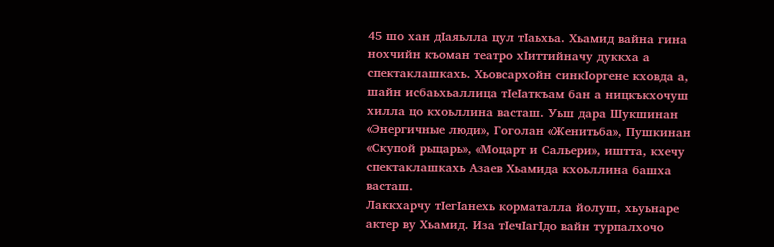45 шо хан дIаяьлла цул тIаьхьа. Хьамид вайна гина нохчийн къоман театро хIиттийначу дуккха а спектаклашкахь. Хьовсархойн синкIоргене кховда а, шайн исбаьхьаллица тIеIаткъам бан а ницкъкхочуш хилла цо кхоьллина васташ. Уьш дара Шукшинан «Энергичные люди», Гоголан «Женитьба», Пушкинан «Скупой рыцарь», «Моцарт и Сальери», иштта, кхечу спектаклашкахь Азаев Хьамида кхоьллина башха васташ.
Лаккхарчу тIегIанехь корматалла йолуш, хьуьнаре актер ву Хьамид. Иза тIечIагIдо вайн турпалхочо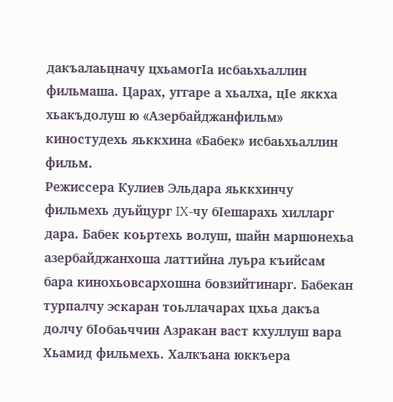дакъалаьцначу цхьамогIа исбаьхьаллин фильмаша. Царах, уггаре а хьалха, цIе яккха хьакъдолуш ю «Азербайджанфильм» киностудехь яьккхина «Бабек» исбаьхьаллин фильм.
Режиссера Кулиев Эльдара яьккхинчу фильмехь дуьйцург IX-чу бIешарахь хилларг дара. Бабек коьртехь волуш, шайн маршонехьа азербайджанхоша латтийна луьра къийсам бара кинохьовсархошна бовзийтинарг. Бабекан турпалчу эскаран тоьллачарах цхьа дакъа долчу бIобаьччин Азракан васт кхуллуш вара Хьамид фильмехь. Халкъана юккъера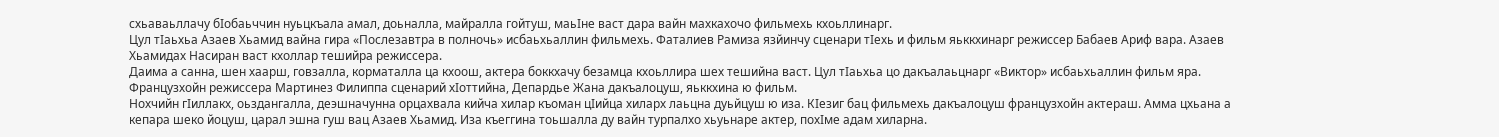схьаваьллачу бIобаьччин нуьцкъала амал, доьналла, майралла гойтуш, маьIне васт дара вайн махкахочо фильмехь кхоьллинарг.
Цул тIаьхьа Азаев Хьамид вайна гира «Послезавтра в полночь» исбаьхьаллин фильмехь. Фаталиев Рамиза язйинчу сценари тIехь и фильм яьккхинарг режиссер Бабаев Ариф вара. Азаев Хьамидах Насиран васт кхоллар тешийра режиссера.
Даима а санна, шен хаарш, говзалла, корматалла ца кхоош, актера боккхачу безамца кхоьллира шех тешийна васт. Цул тIаьхьа цо дакъалаьцнарг «Виктор» исбаьхьаллин фильм яра. Французхойн режиссера Мартинез Филиппа сценарий хIоттийна, Депардье Жана дакъалоцуш, яьккхина ю фильм.
Нохчийн гIиллакх, оьздангалла, деэшначунна орцахвала кийча хилар къоман цIийца хиларх лаьцна дуьйцуш ю иза. КIезиг бац фильмехь дакъалоцуш французхойн актераш. Амма цхьана а кепара шеко йоцуш, царал эшна гуш вац Азаев Хьамид. Иза къеггина тоьшалла ду вайн турпалхо хьуьнаре актер, похIме адам хиларна.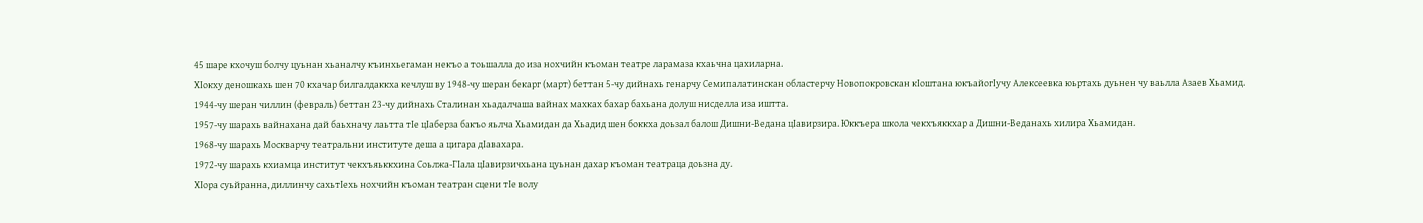45 шаре кхочуш болчу цуьнан хьаналчу къинхьегаман некъо а тоьшалла до иза нохчийн къоман театре ларамаза кхаьчна цахиларна.
ХIокху деношкахь шен 70 кхачар билгалдаккха кечлуш ву 1948-чу шеран бекарг (март) беттан 5-чу дийнахь генарчу Семипалатинскан областерчу Новопокровскан кIоштана юкъайогIучу Алексеевка юьртахь дуьнен чу ваьлла Азаев Хьамид.
1944-чу шеран чиллин (февраль) беттан 23-чу дийнахь Сталинан хьадалчаша вайнах махках бахар бахьана долуш нисделла иза иштта.
1957-чу шарахь вайнахана дай баьхначу лаьтта тIе цIаберза бакъо яьлча Хьамидан да Хьадид шен боккха доьзал балош Дишни-Ведана цIавирзира. Юккъера школа чекхъяккхар а Дишни-Веданахь хилира Хьамидан.
1968-чу шарахь Москварчу театральни институте деша а цигара дIавахара.
1972-чу шарахь кхиамца институт чекхъяьккхина Соьлжа-ГIала цIавирзичхьана цуьнан дахар къоман театраца доьзна ду.
ХIора суьйранна, диллинчу сахьтIехь нохчийн къоман театран сцени тIе волу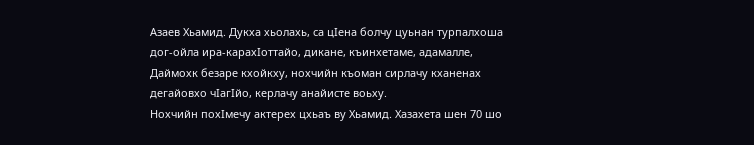Азаев Хьамид. Дукха хьолахь, са цIена болчу цуьнан турпалхоша дог-ойла ира-карахIоттайо, дикане, къинхетаме, адамалле, Даймохк безаре кхойкху, нохчийн къоман сирлачу кханенах дегайовхо чIагIйо, керлачу анайисте воьху.
Нохчийн похIмечу актерех цхьаъ ву Хьамид. Хазахета шен 70 шо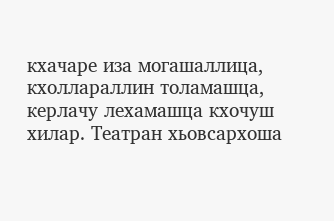кхачаре иза могашаллица, кхоллараллин толамашца, керлачу лехамашца кхочуш хилар. Театран хьовсархоша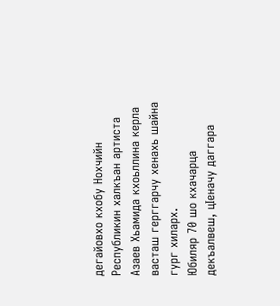дегайовхо кхобу Нохчийн Республикин халкъан артиста Азаев Хьамида кхоьллина керла васташ герггарчу хенахь шайна гург хиларх.
Юбиляр 70 шо кхачарца декъалвеш, цIеначу даггара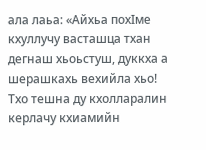ала лаьа: «Айхьа похIме кхуллучу васташца тхан дегнаш хьоьстуш, дуккха а шерашкахь вехийла хьо! Тхо тешна ду кхолларалин керлачу кхиамийн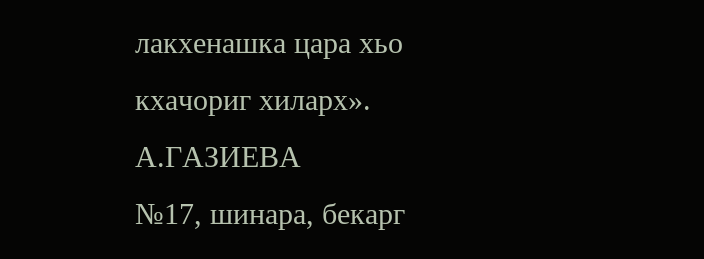лакхенашка цара хьо кхачориг хиларх».
А.ГАЗИЕВА
№17, шинара, бекарг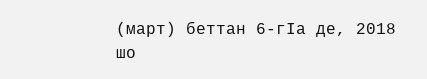(март) беттан 6-гIа де, 2018 шо